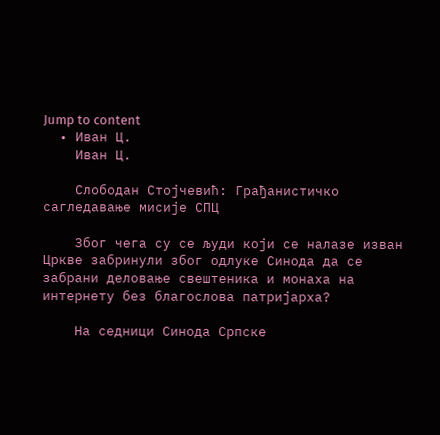Jump to content
  • Иван Ц.
    Иван Ц.

    Слободан Стојчевић: Грађанистичко сагледавање мисије СПЦ

    Због чега су се људи који се налазе изван Цркве забринули због одлуке Синода да се забрани деловање свештеника и монаха на интернету без благослова патријарха?

    На седници Синода Српске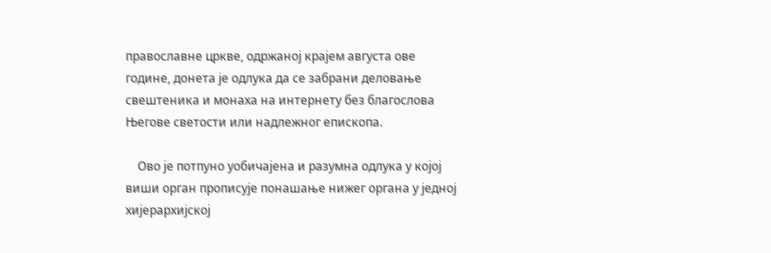православне цркве, одржаној крајем августа ове године, донета је одлука да се забрани деловање свештеника и монаха на интернету без благослова Његове светости или надлежног епископа.

    Ово је потпуно уобичајена и разумна одлука у којој виши орган прописује понашање нижег органа у једној хијерархијској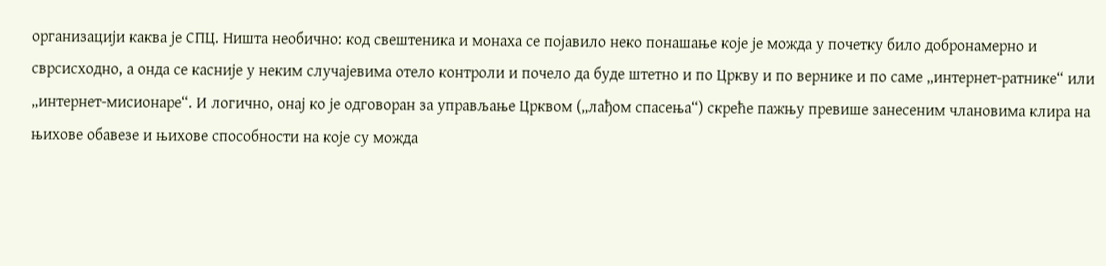организацији каква је СПЦ. Ништа необично: код свештеника и монаха се појавило неко понашање које је можда у почетку било добронамерно и сврсисходно, а онда се касније у неким случајевима отело контроли и почело да буде штетно и по Цркву и по вернике и по саме „интернет-ратнике“ или „интернет-мисионаре“. И логично, онај ко је одговоран за управљање Црквом („лађом спасења“) скреће пажњу превише занесеним члановима клира на њихове обавезе и њихове способности на које су можда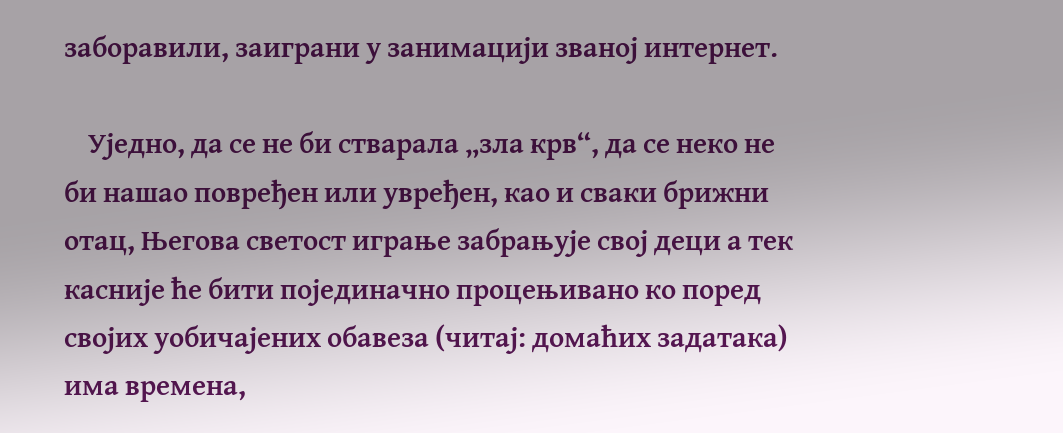заборавили, заиграни у занимацији званој интернет.

    Уједно, да се не би стварала „зла крв“, да се неко не би нашао повређен или увређен, као и сваки брижни отац, Његова светост играње забрањује свој деци а тек касније ће бити појединачно процењивано ко поред својих уобичајених обавеза (читај: домаћих задатака) има времена,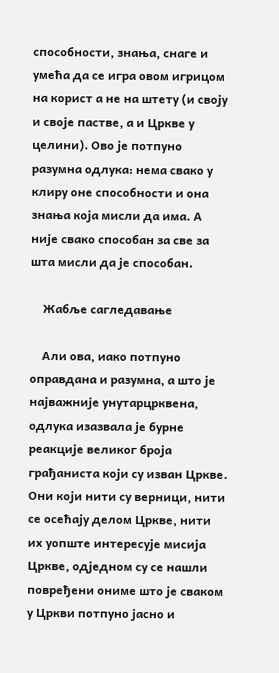способности, знања, снаге и умећа да се игра овом игрицом на корист а не на штету (и своју и своје пастве, а и Цркве у целини). Ово је потпуно разумна одлука: нема свако у клиру оне способности и она знања која мисли да има. А није свако способан за све за шта мисли да је способан.

    Жабље сагледавање

    Али ова, иако потпуно оправдана и разумна, а што је најважније унутарцрквена, одлука изазвала је бурне реакције великог броја грађаниста који су изван Цркве. Они који нити су верници, нити се осећају делом Цркве, нити их уопште интересује мисија Цркве, одједном су се нашли повређени ониме што је сваком у Цркви потпуно јасно и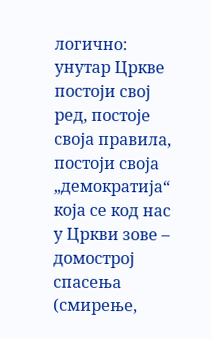логично: унутар Цркве постоји свој ред, постоје своја правила, постоји своја „демократија“ која се код нас у Цркви зове – домострој спасења (смирење,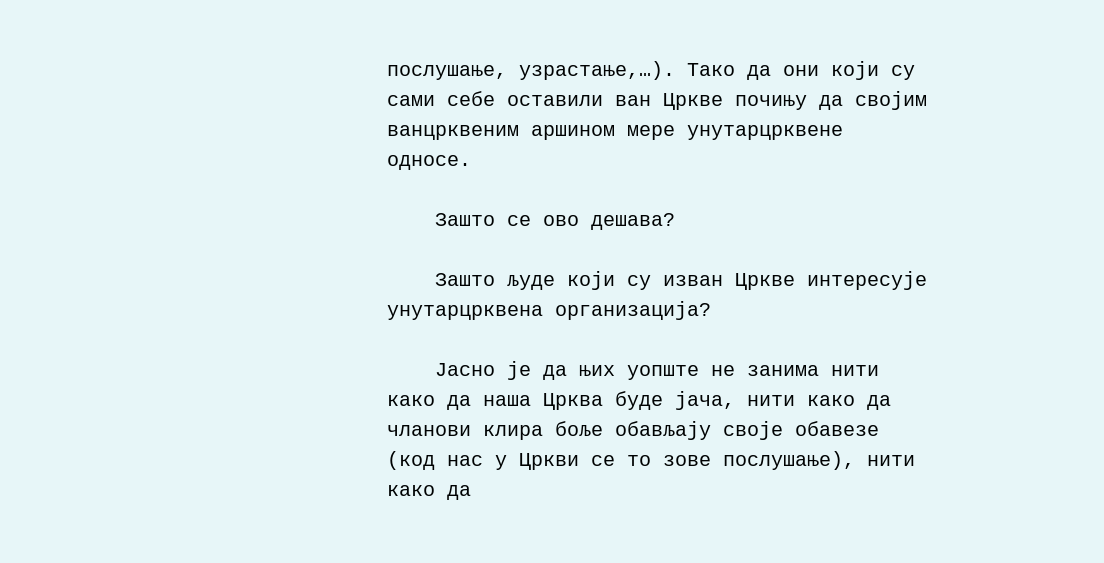послушање, узрастање,…). Тако да они који су сами себе оставили ван Цркве почињу да својим ванцрквеним аршином мере унутарцрквене односе.

    Зашто се ово дешава?

    Зашто људе који су изван Цркве интересује унутарцрквена организација?

    Јасно је да њих уопште не занима нити како да наша Црква буде јача, нити како да чланови клира боље обављају своје обавезе (код нас у Цркви се то зове послушање), нити како да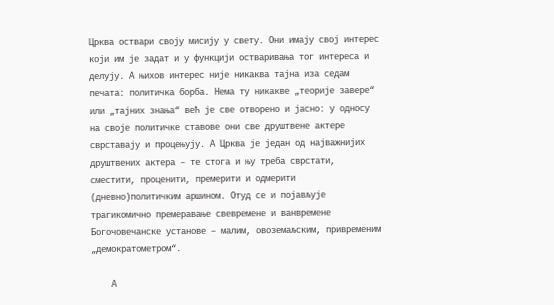Црква оствари своју мисију у свету. Они имају свој интерес који им је задат и у функцији остваривања тог интереса и делују. А њихов интерес није никаква тајна иза седам печата: политичка борба. Нема ту никакве „теорије завере“ или „тајних знања“ већ је све отворено и јасно: у односу на своје политичке ставове они све друштвене актере сврставају и процењују. А Црква је један од најважнијих друштвених актера – те стога и њу треба сврстати, сместити, проценити, премерити и одмерити (дневно)политичким аршином. Отуд се и појављује трагикомично премеравање свевремене и ванвремене Богочовечанске установе – малим, овоземаљским, привременим „демократометром“.

    А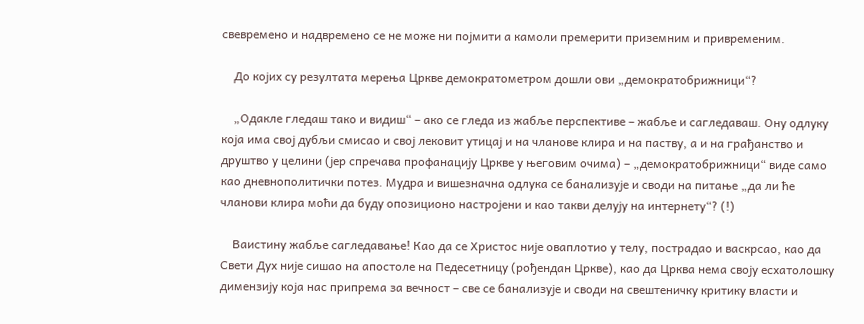свевремено и надвремено се не може ни појмити а камоли премерити приземним и привременим.

    До којих су резултата мерења Цркве демократометром дошли ови „демократобрижници“?

    „Одакле гледаш тако и видиш“ – ако се гледа из жабље перспективе – жабље и сагледаваш. Ону одлуку која има свој дубљи смисао и свој лековит утицај и на чланове клира и на паству, а и на грађанство и друштво у целини (јер спречава профанацију Цркве у његовим очима) – „демократобрижници“ виде само као дневнополитички потез. Мудра и вишезначна одлука се банализује и своди на питање „да ли ће чланови клира моћи да буду опозиционо настројени и као такви делују на интернету“? (!)

    Ваистину жабље сагледавање! Као да се Христос није оваплотио у телу, пострадао и васкрсао, као да Свети Дух није сишао на апостоле на Педесетницу (рођендан Цркве), као да Црква нема своју есхатолошку димензију која нас припрема за вечност – све се банализује и своди на свештеничку критику власти и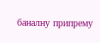баналну припрему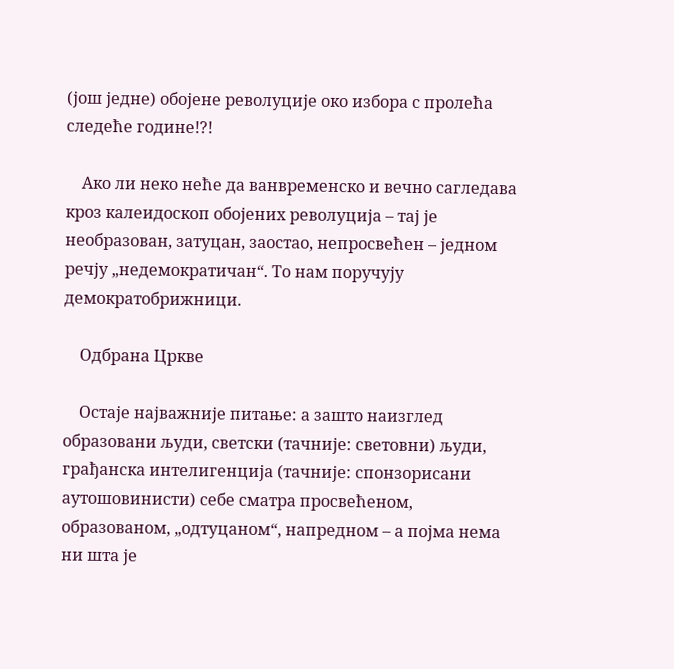(још једне) обојене револуције око избора с пролећа следеће године!?!

    Ако ли неко неће да ванвременско и вечно сагледава кроз калеидоскоп обојених револуција – тај је необразован, затуцан, заостао, непросвећен – једном речју „недемократичан“. То нам поручују демократобрижници.

    Одбрана Цркве

    Остаје најважније питање: а зашто наизглед образовани људи, светски (тачније: световни) људи, грађанска интелигенција (тачније: спонзорисани аутошовинисти) себе сматра просвећеном, образованом, „одтуцаном“, напредном – а појма нема ни шта је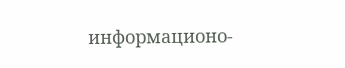информационо-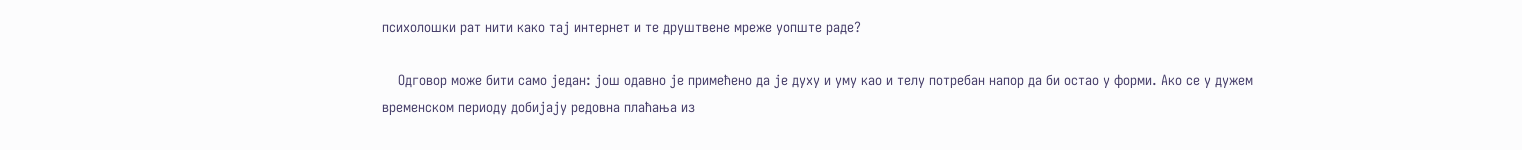психолошки рат нити како тај интернет и те друштвене мреже уопште раде?

    Одговор може бити само један: још одавно је примећено да је духу и уму као и телу потребан напор да би остао у форми. Ако се у дужем временском периоду добијају редовна плаћања из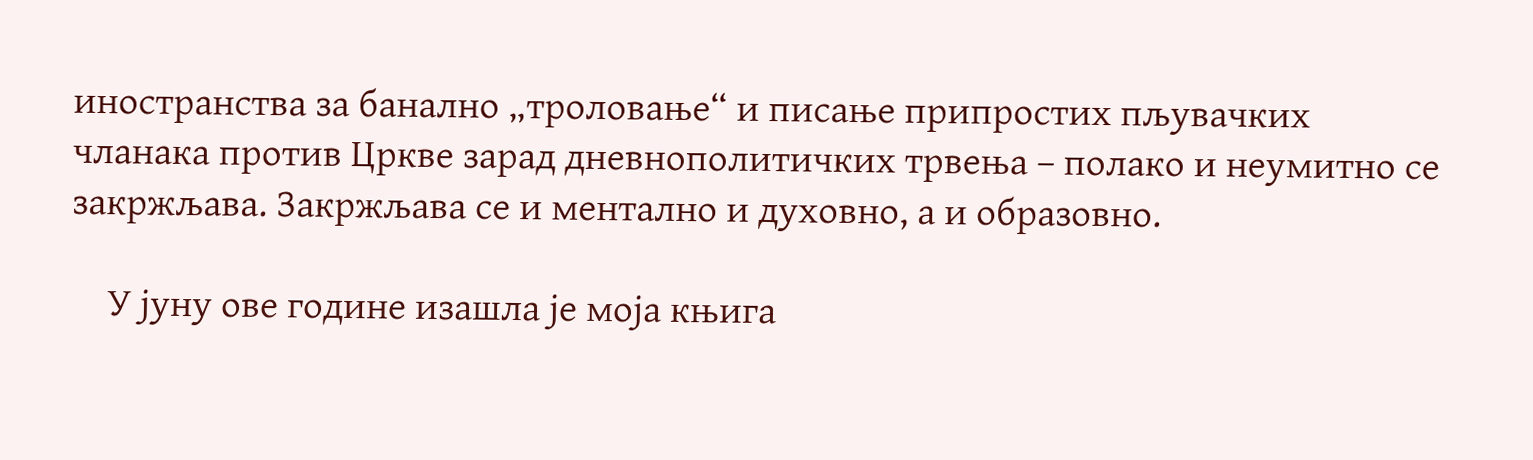иностранства за банално „троловање“ и писање припростих пљувачких чланака против Цркве зарад дневнополитичких трвења – полако и неумитно се закржљава. Закржљава се и ментално и духовно, а и образовно.

    У јуну ове године изашла је моја књига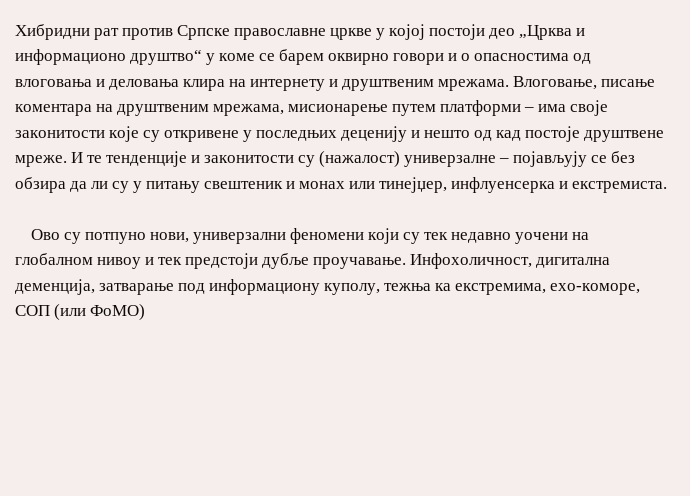Хибридни рат против Српске православне цркве у којој постоји део „Црква и информационо друштво“ у коме се барем оквирно говори и о опасностима од влоговања и деловања клира на интернету и друштвеним мрежама. Влоговање, писање коментара на друштвеним мрежама, мисионарење путем платформи – има своје законитости које су откривене у последњих деценију и нешто од кад постоје друштвене мреже. И те тенденције и законитости су (нажалост) универзалне – појављују се без обзира да ли су у питању свештеник и монах или тинејџер, инфлуенсерка и екстремиста.

    Ово су потпуно нови, универзални феномени који су тек недавно уочени на глобалном нивоу и тек предстоји дубље проучавање. Инфохоличност, дигитална деменција, затварање под информациону куполу, тежња ка екстремима, ехо-коморе, СОП (или ФоМО)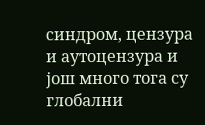синдром, цензура и аутоцензура и још много тога су глобални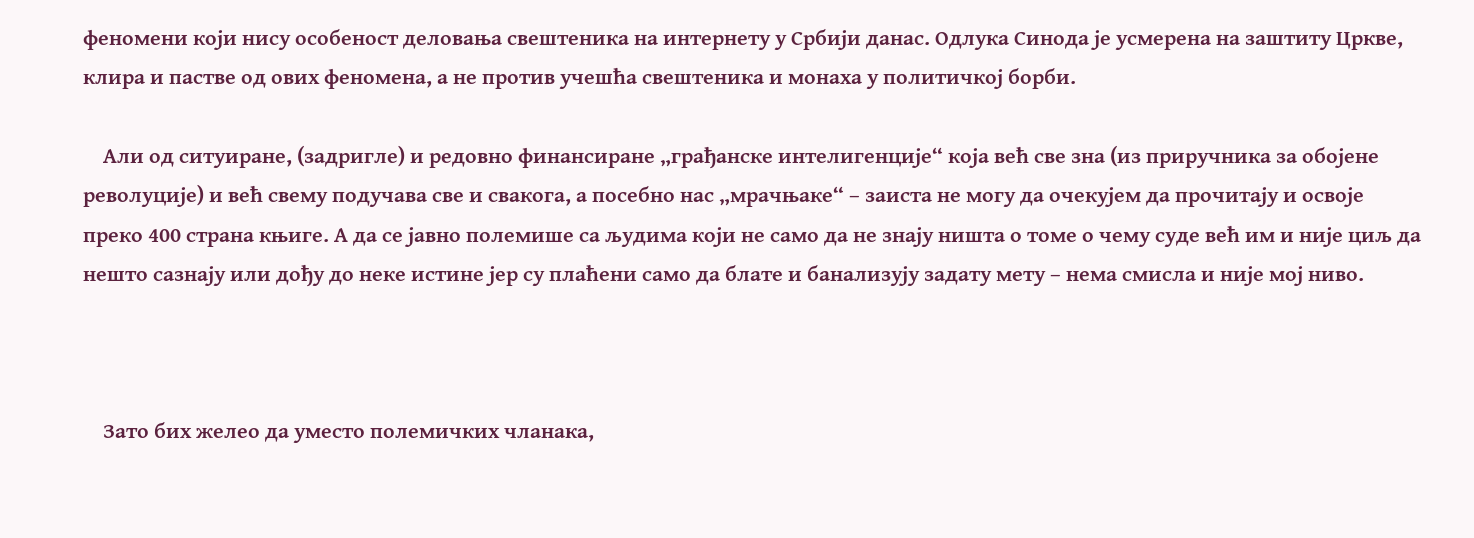феномени који нису особеност деловања свештеника на интернету у Србији данас. Одлука Синода је усмерена на заштиту Цркве, клира и пастве од ових феномена, а не против учешћа свештеника и монаха у политичкој борби.

    Али од ситуиране, (задригле) и редовно финансиране „грађанске интелигенције“ која већ све зна (из приручника за обојене револуције) и већ свему подучава све и свакога, а посебно нас „мрачњаке“ – заиста не могу да очекујем да прочитају и освоје преко 400 страна књиге. А да се јавно полемише са људима који не само да не знају ништа о томе о чему суде већ им и није циљ да нешто сазнају или дођу до неке истине јер су плаћени само да блате и банализују задату мету – нема смисла и није мој ниво.



    Зато бих желео да уместо полемичких чланака,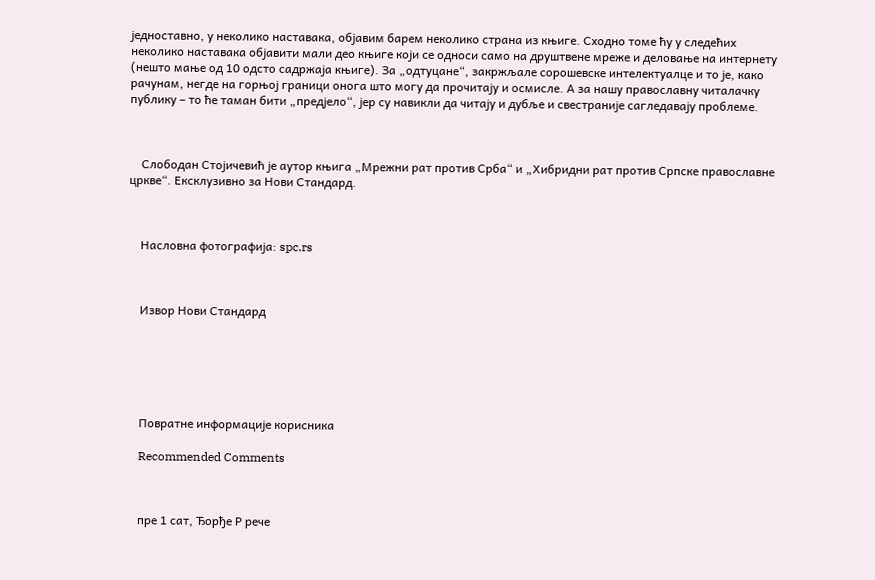једноставно, у неколико наставака, објавим барем неколико страна из књиге. Сходно томе ћу у следећих неколико наставака објавити мали део књиге који се односи само на друштвене мреже и деловање на интернету (нешто мање од 10 одсто садржаја књиге). За „одтуцане“, закржљале сорошевске интелектуалце и то је, како рачунам, негде на горњој граници онога што могу да прочитају и осмисле. А за нашу православну читалачку публику – то ће таман бити „предјело“, јер су навикли да читају и дубље и свестраније сагледавају проблеме.



    Слободан Стојичевић је аутор књига „Мрежни рат против Срба“ и „Хибридни рат против Српске православне цркве“. Ексклузивно за Нови Стандард.



    Насловна фотографија: spc.rs



    Извор Нови Стандард






    Повратне информације корисника

    Recommended Comments



    пре 1 сат, Ђорђе Р рече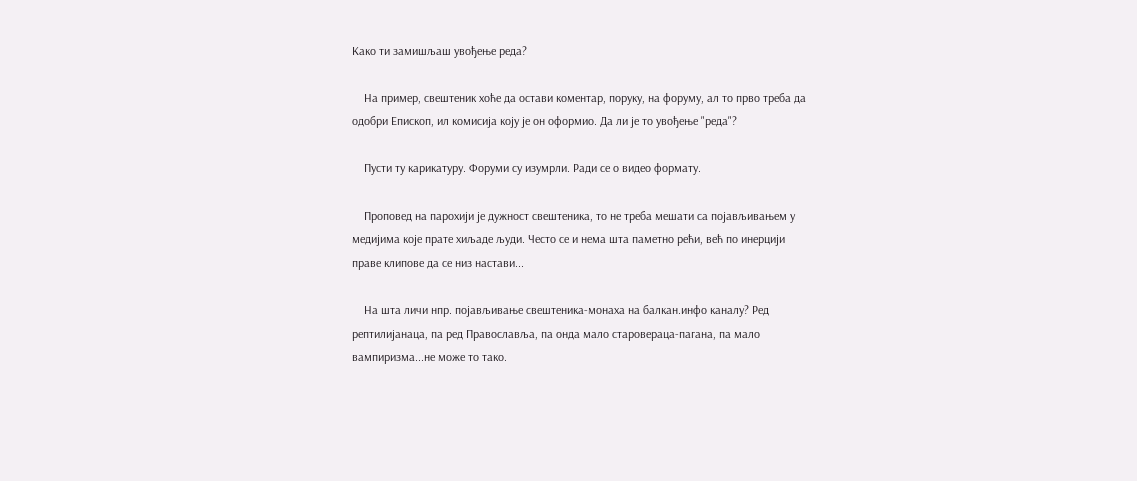Како ти замишљаш увођење реда?

    На пример, свештеник хоће да остави коментар, поруку, на форуму, ал то прво треба да одобри Епископ, ил комисија коју је он оформио. Да ли је то увођење "реда"?

    Пусти ту карикатуру. Форуми су изумрли. Ради се о видео формату.

    Проповед на парохији је дужност свештеника, то не треба мешати са појављивањем у медијима које прате хиљаде људи. Често се и нема шта паметно рећи, већ по инерцији праве клипове да се низ настави...

    На шта личи нпр. појављивање свештеника-монаха на балкан.инфо каналу? Ред рептилијанаца, па ред Православља, па онда мало старовераца-пагана, па мало вампиризма...не може то тако.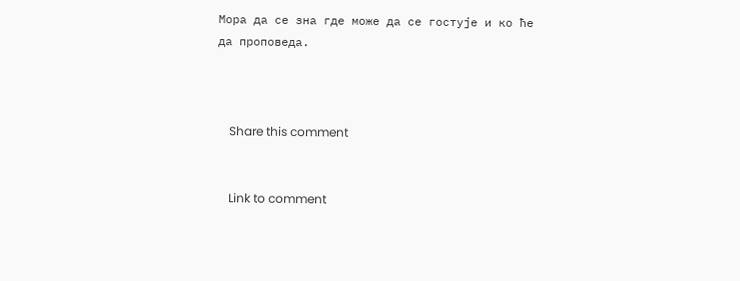Мора да се зна где може да се гостује и ко ће да проповеда.



    Share this comment


    Link to comment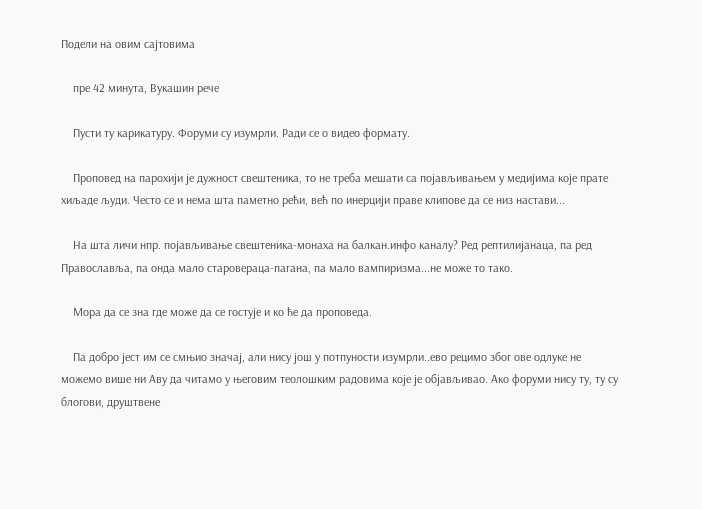Подели на овим сајтовима

    пре 42 минута, Вукашин рече

    Пусти ту карикатуру. Форуми су изумрли. Ради се о видео формату.

    Проповед на парохији је дужност свештеника, то не треба мешати са појављивањем у медијима које прате хиљаде људи. Често се и нема шта паметно рећи, већ по инерцији праве клипове да се низ настави...

    На шта личи нпр. појављивање свештеника-монаха на балкан.инфо каналу? Ред рептилијанаца, па ред Православља, па онда мало старовераца-пагана, па мало вампиризма...не може то тако.

    Мора да се зна где може да се гостује и ко ће да проповеда.

    Па добро јест им се смњио значај, али нису још у потпуности изумрли..ево рецимо због ове одлуке не можемо више ни Аву да читамо у његовим теолошким радовима које је објављивао. Ако форуми нису ту, ту су блогови, друштвене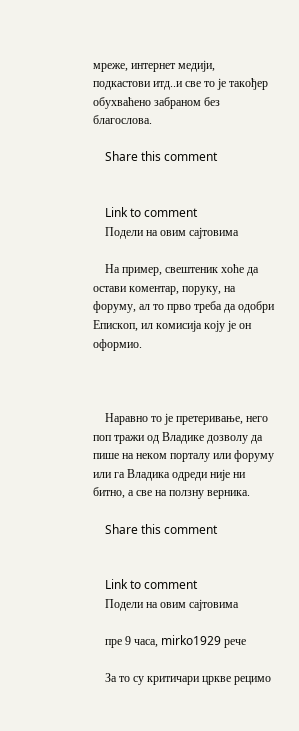мреже, интернет медији, подкастови итд..и све то је такођер обухваћено забраном без благослова.

    Share this comment


    Link to comment
    Подели на овим сајтовима

    На пример, свештеник хоће да остави коментар, поруку, на форуму, ал то прво треба да одобри Епископ, ил комисија коју је он оформио.



    Наравно то је претеривање, него поп тражи од Владике дозволу да пише на неком порталу или форуму или га Владика одреди није ни битно, а све на ползну верника.

    Share this comment


    Link to comment
    Подели на овим сајтовима

    пре 9 часа, mirko1929 рече

    За то су критичари цркве рецимо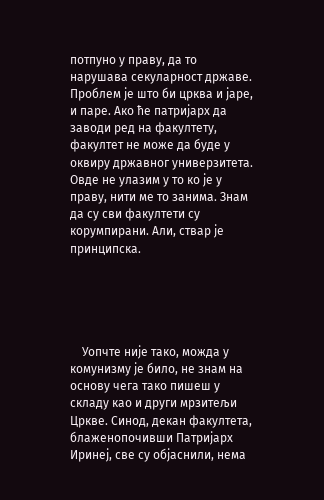потпуно у праву, да то нарушава секуларност државе. Проблем је што би црква и јаре, и паре. Ако ће патријарх да заводи ред на факултету, факултет не може да буде у оквиру државног универзитета. Овде не улазим у то ко је у праву, нити ме то занима. Знам да су сви факултети су корумпирани. Али, ствар је принципска.





    Уопчте није тако, можда у комунизму је било, не знам на основу чега тако пишеш у складу као и други мрзитељи Цркве. Синод, декан факултета, блаженопочивши Патријарх Иринеј, све су објаснили, нема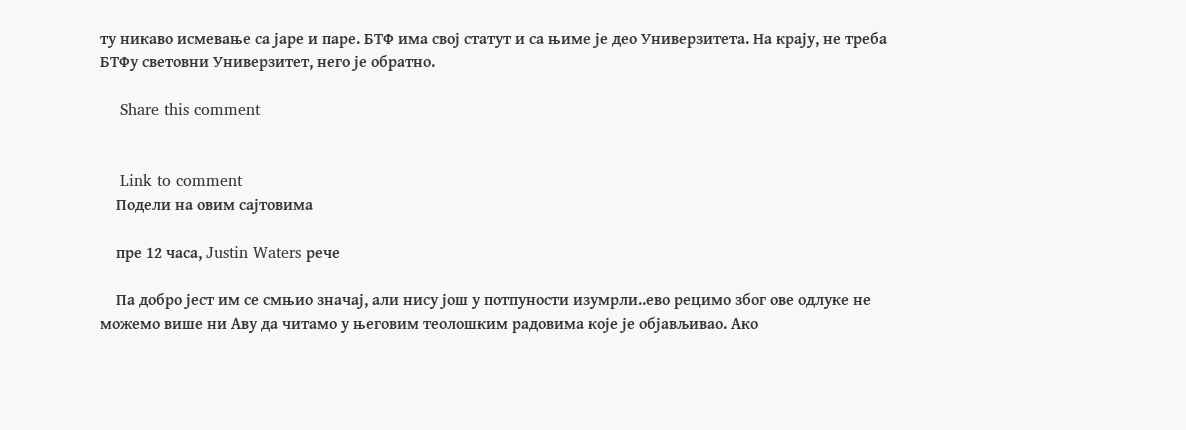ту никаво исмевање са јаре и паре. БТФ има свој статут и са њиме је део Универзитета. На крају, не треба БТФу световни Универзитет, него је обратно.

    Share this comment


    Link to comment
    Подели на овим сајтовима

    пре 12 часа, Justin Waters рече

    Па добро јест им се смњио значај, али нису још у потпуности изумрли..ево рецимо због ове одлуке не можемо више ни Аву да читамо у његовим теолошким радовима које је објављивао. Ако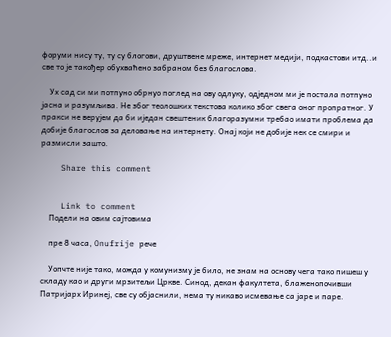форуми нису ту, ту су блогови, друштвене мреже, интернет медији, подкастови итд..и све то је такођер обухваћено забраном без благослова.

    Ух сад си ми потпуно обрнуо поглед на ову одлуку, одједном ми је постала потпуно јасна и разумљива. Не због теолошких текстова колико због свега оног пропратног. У пракси не верујем да би иједан свештеник благоразумни требао имати проблема да добије благослов за деловање на интернету. Онај који не добије нек се смири и размисли зашто.

    Share this comment


    Link to comment
    Подели на овим сајтовима

    пре 8 часа, Onufrije рече

    Уопчте није тако, можда у комунизму је било, не знам на основу чега тако пишеш у складу као и други мрзитељи Цркве. Синод, декан факултета, блаженопочивши Патријарх Иринеј, све су објаснили, нема ту никаво исмевање са јаре и паре.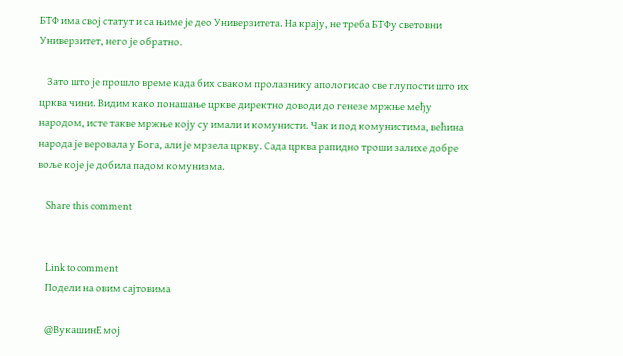БТФ има свој статут и са њиме је део Универзитета. На крају, не треба БТФу световни Универзитет, него је обратно.

    Зато што је прошло време када бих сваком пролазнику апологисао све глупости што их црква чини. Видим како понашање цркве директно доводи до генезе мржње међу народом, исте такве мржње коју су имали и комунисти. Чак и под комунистима, већина народа је веровала у Бога, али је мрзела цркву. Сада црква рапидно троши залихе добре воље које је добила падом комунизма.

    Share this comment


    Link to comment
    Подели на овим сајтовима

    @ВукашинЕ мој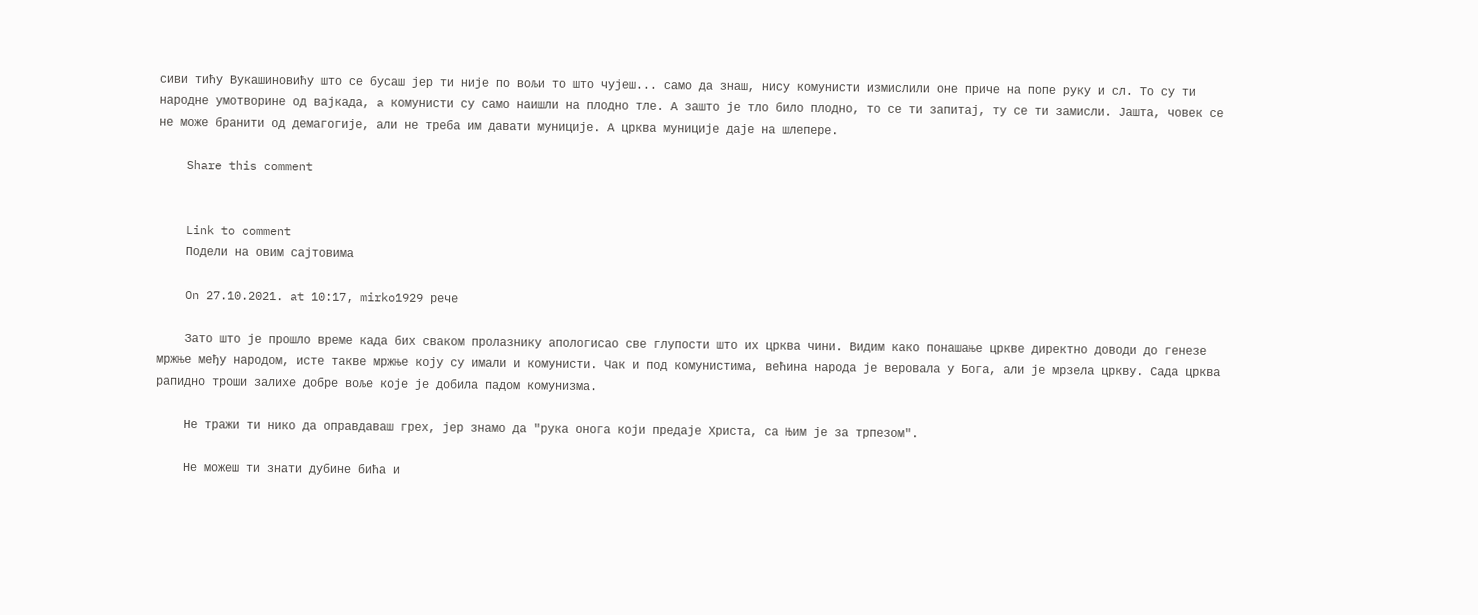сиви тићу Вукашиновићу што се бусаш јер ти није по вољи то што чујеш... само да знаш, нису комунисти измислили оне приче на попе руку и сл. То су ти народне умотворине од вајкада, a комунисти су само наишли на плодно тле. А зашто је тло било плодно, то се ти запитај, ту се ти замисли. Јашта, човек се не може бранити од демагогије, али не треба им давати муниције. А црква муниције даје на шлепере.

    Share this comment


    Link to comment
    Подели на овим сајтовима

    On 27.10.2021. at 10:17, mirko1929 рече

    Зато што је прошло време када бих сваком пролазнику апологисао све глупости што их црква чини. Видим како понашање цркве директно доводи до генезе мржње међу народом, исте такве мржње коју су имали и комунисти. Чак и под комунистима, већина народа је веровала у Бога, али је мрзела цркву. Сада црква рапидно троши залихе добре воље које је добила падом комунизма.

    Не тражи ти нико да оправдаваш грех, јер знамо да "рука онога који предаје Христа, са Њим је за трпезом".

    Не можеш ти знати дубине бића и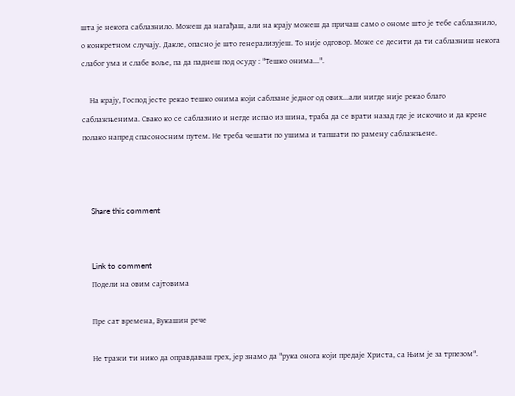шта је некога саблазнило. Можеш да нагађаш, али на крају можеш да причаш само о ономе што је тебе саблазнило, о конкретном случају. Дакле, опасно је што генерализујеш. То није одговор. Може се десити да ти саблазниш некога слабог ума и слабе воље, па да паднеш под осуду : "Тешко онима...".

    На крају, Господ јесте рекао тешко онима који саблзане једног од ових...али нигде није рекао благо саблажњенима. Свако ко се саблазнио и негде испао из шина, траба да се врати назад где је искочио и да крене полако напред спасоносним путем. Не треба чешати по ушима и тапшати по рамену саблажњене.



    Share this comment


    Link to comment
    Подели на овим сајтовима

    Пре сат времена, Вукашин рече

    Не тражи ти нико да оправдаваш грех, јер знамо да "рука онога који предаје Христа, са Њим је за трпезом".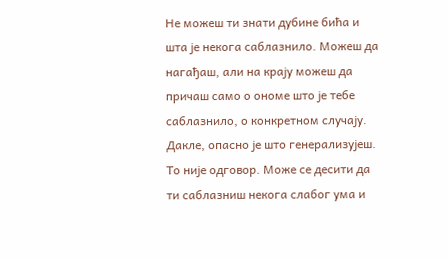Не можеш ти знати дубине бића и шта је некога саблазнило. Можеш да нагађаш, али на крају можеш да причаш само о ономе што је тебе саблазнило, о конкретном случају. Дакле, опасно је што генерализујеш. То није одговор. Може се десити да ти саблазниш некога слабог ума и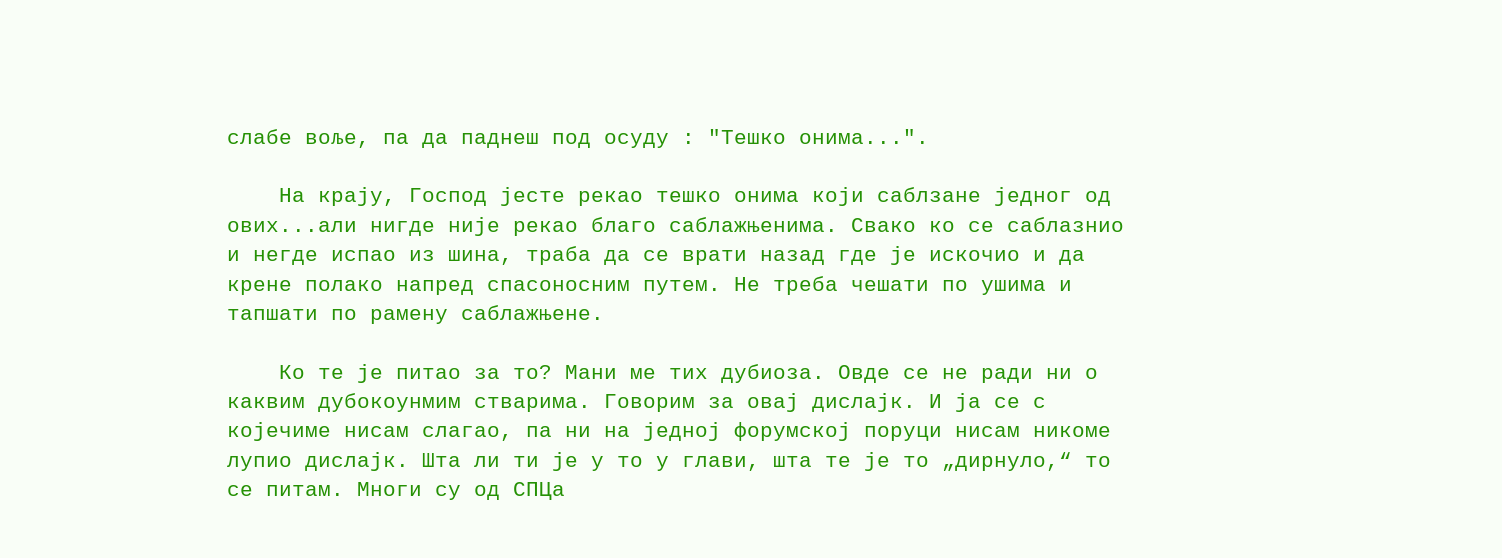слабе воље, па да паднеш под осуду : "Тешко онима...".

    На крају, Господ јесте рекао тешко онима који саблзане једног од ових...али нигде није рекао благо саблажњенима. Свако ко се саблазнио и негде испао из шина, траба да се врати назад где је искочио и да крене полако напред спасоносним путем. Не треба чешати по ушима и тапшати по рамену саблажњене.

    Ко те је питао за то? Мани ме тих дубиоза. Овде се не ради ни о каквим дубокоунмим стварима. Говорим за овај дислајк. И ја се с којечиме нисам слагао, па ни на једној форумској поруци нисам никоме лупио дислајк. Шта ли ти је у то у глави, шта те је то „дирнуло,“ то се питам. Многи су од СПЦа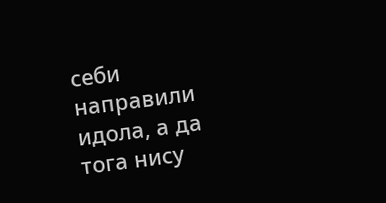себи направили идола, а да тога нису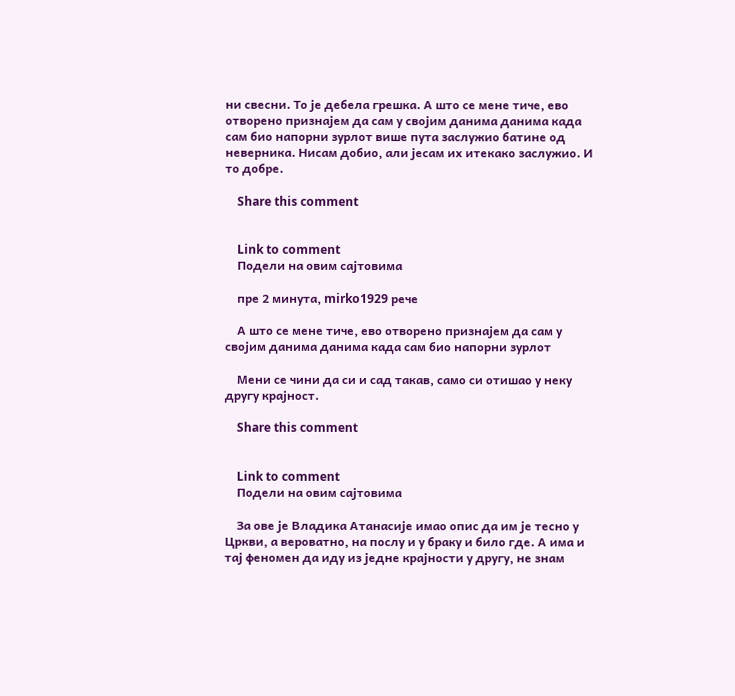ни свесни. То је дебела грешка. А што се мене тиче, ево отворено признајем да сам у својим данима данима када сам био напорни зурлот више пута заслужио батине од неверника. Нисам добио, али јесам их итекако заслужио. И то добре.

    Share this comment


    Link to comment
    Подели на овим сајтовима

    пре 2 минута, mirko1929 рече

    А што се мене тиче, ево отворено признајем да сам у својим данима данима када сам био напорни зурлот

    Мени се чини да си и сад такав, само си отишао у неку другу крајност.

    Share this comment


    Link to comment
    Подели на овим сајтовима

    За ове је Владика Атанасије имао опис да им је тесно у Цркви, а вероватно, на послу и у браку и било где. А има и тај феномен да иду из једне крајности у другу, не знам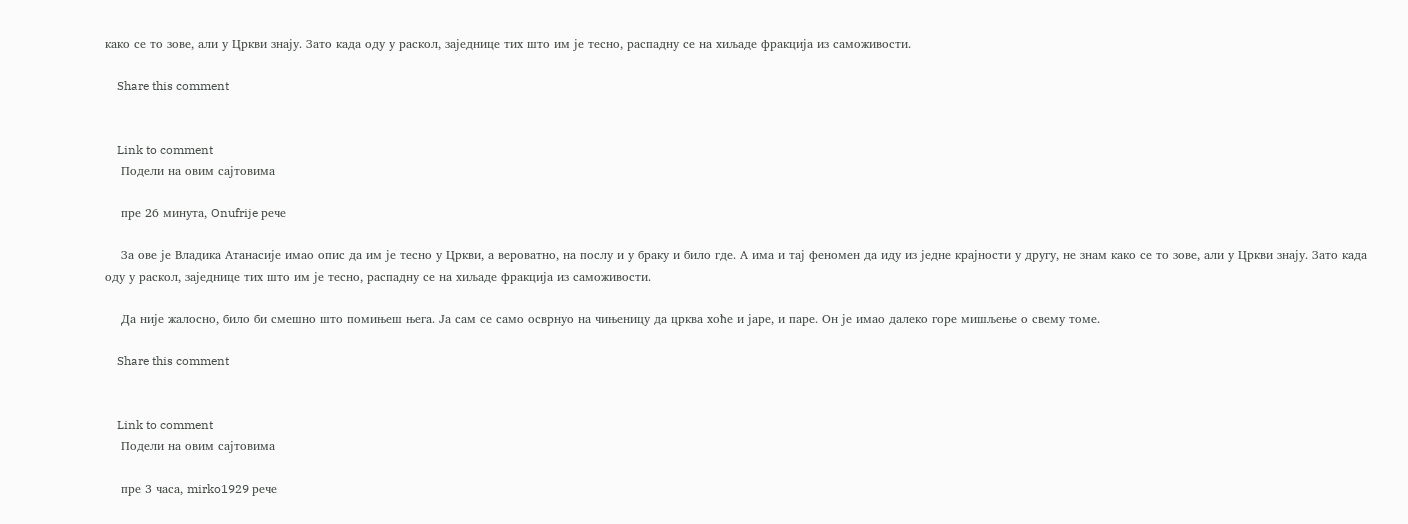како се то зове, али у Цркви знају. Зато када оду у раскол, заједнице тих што им је тесно, распадну се на хиљаде фракција из саможивости.

    Share this comment


    Link to comment
    Подели на овим сајтовима

    пре 26 минута, Onufrije рече

    За ове је Владика Атанасије имао опис да им је тесно у Цркви, а вероватно, на послу и у браку и било где. А има и тај феномен да иду из једне крајности у другу, не знам како се то зове, али у Цркви знају. Зато када оду у раскол, заједнице тих што им је тесно, распадну се на хиљаде фракција из саможивости.

    Да није жалосно, било би смешно што помињеш њега. Ја сам се само осврнуо на чињеницу да црква хоће и јаре, и паре. Он је имао далеко горе мишљење о свему томе.

    Share this comment


    Link to comment
    Подели на овим сајтовима

    пре 3 часа, mirko1929 рече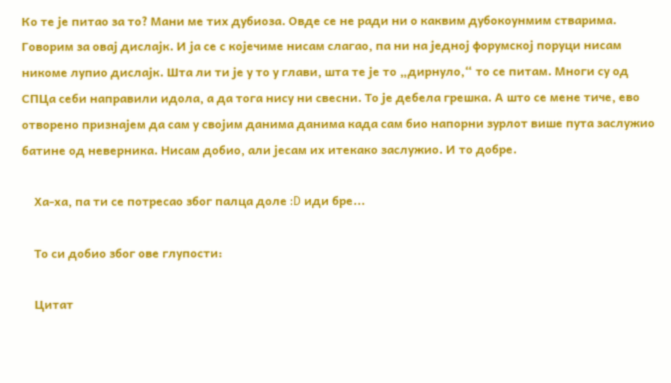Ко те је питао за то? Мани ме тих дубиоза. Овде се не ради ни о каквим дубокоунмим стварима. Говорим за овај дислајк. И ја се с којечиме нисам слагао, па ни на једној форумској поруци нисам никоме лупио дислајк. Шта ли ти је у то у глави, шта те је то „дирнуло,“ то се питам. Многи су од СПЦа себи направили идола, а да тога нису ни свесни. То је дебела грешка. А што се мене тиче, ево отворено признајем да сам у својим данима данима када сам био напорни зурлот више пута заслужио батине од неверника. Нисам добио, али јесам их итекако заслужио. И то добре.

    Ха-ха, па ти се потресао због палца доле :D иди бре...

    То си добио због ове глупости:

    Цитат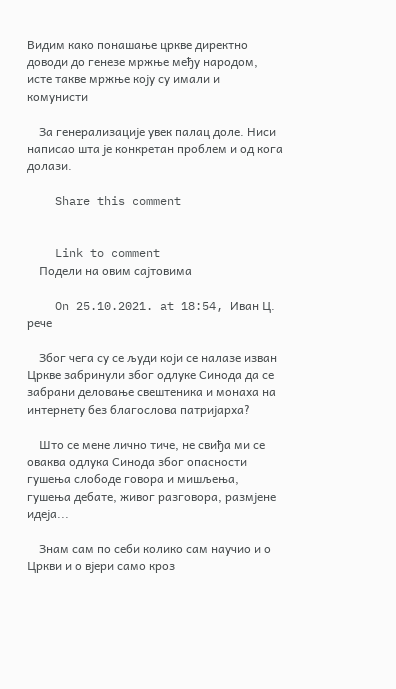Видим како понашање цркве директно доводи до генезе мржње међу народом, исте такве мржње коју су имали и комунисти

    За генерализације увек палац доле. Ниси написао шта је конкретан проблем и од кога долази.

    Share this comment


    Link to comment
    Подели на овим сајтовима

    On 25.10.2021. at 18:54, Иван Ц. рече

    Због чега су се људи који се налазе изван Цркве забринули због одлуке Синода да се забрани деловање свештеника и монаха на интернету без благослова патријарха?

    Што се мене лично тиче, не свиђа ми се оваква одлука Синода због опасности гушења слободе говора и мишљења, гушења дебате, живог разговора, размјене идеја...

    Знам сам по себи колико сам научио и о Цркви и о вјери само кроз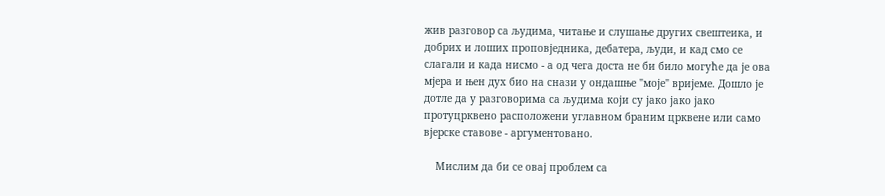жив разговор са људима, читање и слушање других свештеика, и добрих и лоших проповједника, дебатера, људи, и кад смо се слагали и када нисмо - а од чега доста не би било могуће да је ова мјера и њен дух био на снази у ондашње "моје" вријеме. Дошло је дотле да у разговорима са људима који су јако јако јако протуцрквено расположени углавном браним црквене или само вјерске ставове - аргументовано.

    Мислим да би се овај проблем са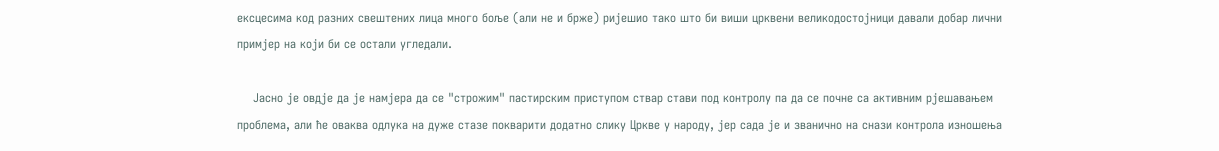ексцесима код разних свештених лица много боље (али не и брже) ријешио тако што би виши црквени великодостојници давали добар лични примјер на који би се остали угледали.

    Јасно је овдје да је намјера да се "строжим" пастирским приступом ствар стави под контролу па да се почне са активним рјешавањем проблема, али ће оваква одлука на дуже стазе покварити додатно слику Цркве у народу, јер сада је и званично на снази контрола изношења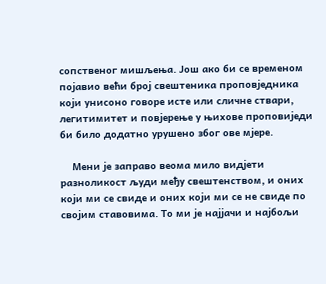сопственог мишљења. Још ако би се временом појавио већи број свештеника проповједника који унисоно говоре исте или сличне ствари, легитимитет и повјерење у њихове проповиједи би било додатно урушено због ове мјере.

    Мени је заправо веома мило видјети разноликост људи међу свештенством, и оних који ми се свиде и оних који ми се не свиде по својим ставовима. То ми је најјачи и најбољи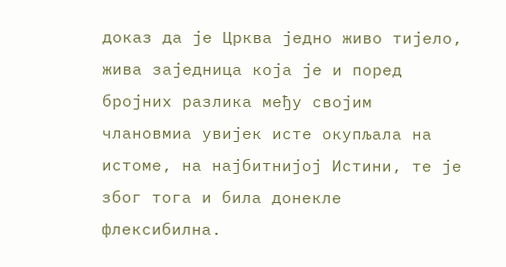доказ да је Црква једно живо тијело, жива заједница која је и поред бројних разлика међу својим члановмиа увијек исте окупљала на истоме, на најбитнијој Истини, те је због тога и била донекле флексибилна.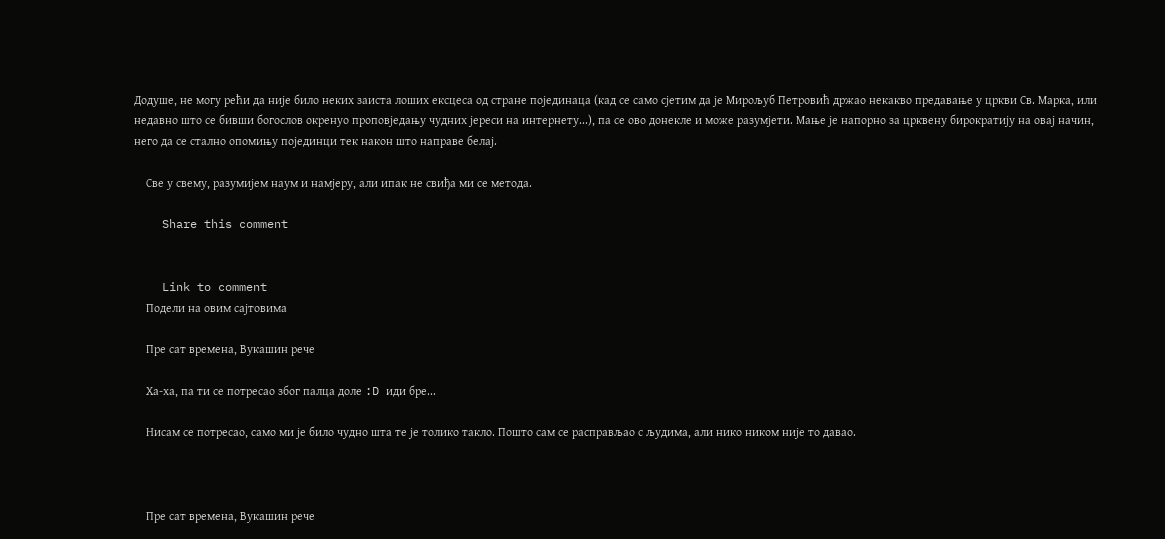Додуше, не могу рећи да није било неких заиста лоших ексцеса од стране појединаца (кад се само сјетим да је Мирољуб Петровић држао некакво предавање у цркви Св. Марка, или недавно што се бивши богослов окренуо проповједању чудних јереси на интернету...), па се ово донекле и може разумјети. Мање је напорно за црквену бирократију на овај начин, него да се стално опомињу појединци тек након што направе белај.

    Све у свему, разумијем наум и намјеру, али ипак не свиђа ми се метода.

    Share this comment


    Link to comment
    Подели на овим сајтовима

    Пре сат времена, Вукашин рече

    Ха-ха, па ти се потресао због палца доле :D иди бре...

    Нисам се потресао, само ми је било чудно шта те је толико такло. Пошто сам се расправљао с људима, али нико ником није то давао.



    Пре сат времена, Вукашин рече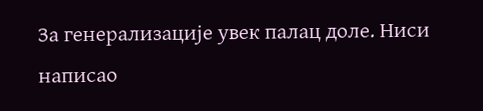За генерализације увек палац доле. Ниси написао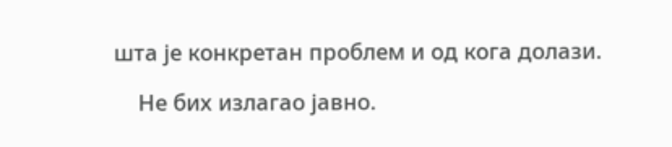шта је конкретан проблем и од кога долази.

    Не бих излагао јавно.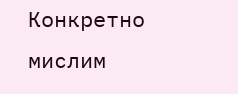Конкретно мислим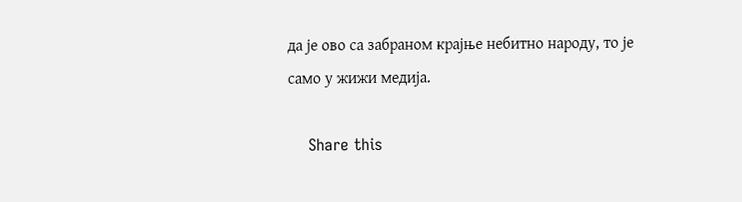да је ово са забраном крајње небитно народу, то је само у жижи медија.

    Share this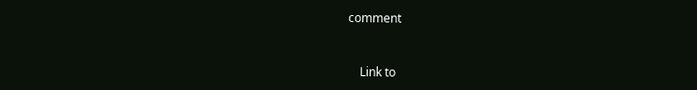comment


    Link to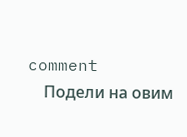comment
    Подели на овим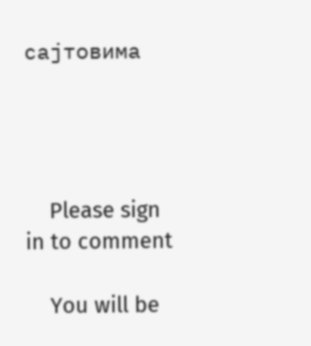сајтовима




    Please sign in to comment

    You will be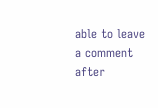able to leave a comment after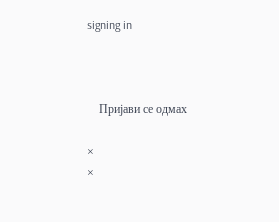signing in



    Пријави се одмах

×
×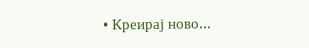• Креирај ново...